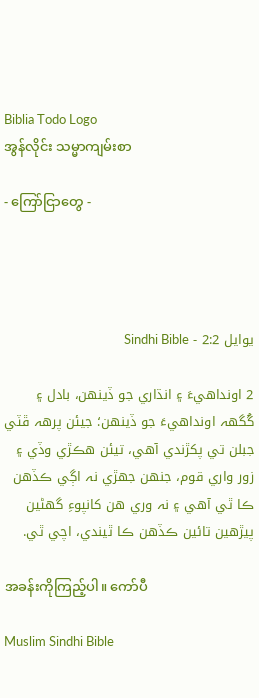Biblia Todo Logo
အွန်လိုင်း သမ္မာကျမ်းစာ

- ကြော်ငြာတွေ -




يوايل 2:2 - Sindhi Bible

2 اونداهيءَ ۽ انڌاري جو ڏينهن، بادل ۽ گُگهہ اونداهيءَ جو ڏينهن؛ جيئن پرهہ ڦٽي جبلن تي پکڙندي آهي، تيئن هڪڙي وڏي ۽ زور واري قوم، جنهن جهڙي نہ اڳي ڪڏهن ڪا ٿي آهي ۽ نہ وري هن کانپوءِ گهڻين پيڙهين تائين ڪڏهن ڪا ٿيندي، اچي ٿي.

အခန်းကိုကြည့်ပါ။ ကော်ပီ

Muslim Sindhi Bible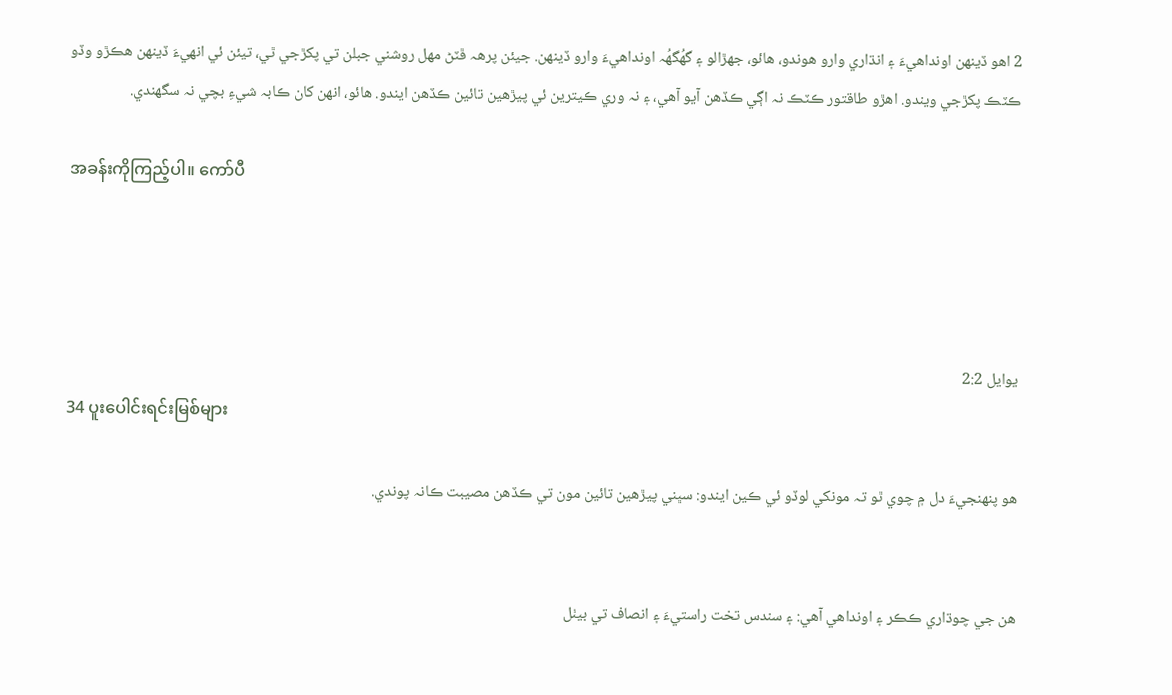2 اهو ڏينهن اونداهيءَ ۽ انڌاري وارو هوندو، هائو، جھڙالو ۽ گھُگھُہ اونداهيءَ وارو ڏينهن. جيئن پرهہ ڦٽڻ مهل روشني جبلن تي پکڙجي ٿي، تيئن ئي انهيءَ ڏينهن هڪڙو وڏو ڪٽڪ پکڙجي ويندو. اهڙو طاقتور ڪٽڪ نہ اڳي ڪڏهن آيو آهي، ۽ نہ وري ڪيترين ئي پيڙهين تائين ڪڏهن ايندو. هائو، انهن کان ڪابہ شيءِ بچي نہ سگھندي.

အခန်းကိုကြည့်ပါ။ ကော်ပီ




يوايل 2:2
34 ပူးပေါင်းရင်းမြစ်များ

هو پنهنجيءَ دل ۾ چوي ٿو تہ مونکي لوڏو ئي ڪين ايندو: سڀني پيڙهين تائين مون تي ڪڏهن مصيبت ڪانہ پوندي.


هن جي چوڌاري ڪڪر ۽ اونداهي آهي: ۽ سندس تخت راستيءَ ۽ انصاف تي بيٺل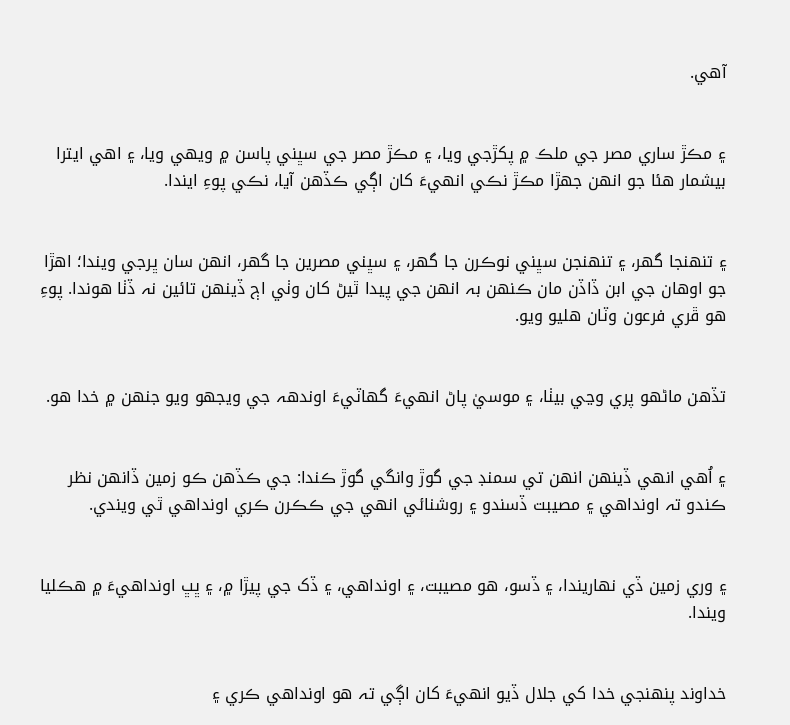آهي.


۽ مڪڙ ساري مصر جي ملڪ ۾ پکڙجي ويا، ۽ مڪڙ مصر جي سڀني پاسن ۾ ويهي ويا، ۽ اهي ايترا بيشمار هئا جو انهن جهڙا مڪڙ نڪي انهيءَ کان اڳي ڪڏهن آيا، نڪي پوءِ ايندا.


۽ تنهنجا گهر، ۽ تنهنجن سڀني نوڪرن جا گهر، ۽ سڀني مصرين جا گهر، انهن سان ڀرجي ويندا؛ اهڙا جو اوهان جي ابن ڏاڏن مان ڪنهن بہ انهن جي پيدا ٿيڻ کان وٺي اڄ ڏينهن تائين نہ ڏٺا هوندا. پوءِ هو ڦري فرعون وٽان هليو ويو.


تڏهن ماڻهو پري وڃي بيٺا، ۽ موسيٰ پاڻ انهيءَ گهاٽيءَ اوندهہ جي ويجهو ويو جنهن ۾ خدا هو.


۽ اُهي انهي ڏينهن انهن تي سمنڊ جي گوڙ وانگي گوڙ ڪندا: جي ڪڏهن ڪو زمين ڏانهن نظر ڪندو تہ اونداهي ۽ مصيبت ڏسندو ۽ روشنائي انهي جي ڪڪرن ڪري اونداهي ٿي ويندي.


۽ وري زمين ڏي نهاريندا، ۽ ڏسو، هو مصيبت، ۽ اونداهي، ۽ ڏک جي پيڙا ۾، ۽ ڀڀ اونداهيءَ ۾ هڪليا ويندا.


خداوند پنهنجي خدا کي جلال ڏيو انهيءَ کان اڳي تہ هو اونداهي ڪري ۽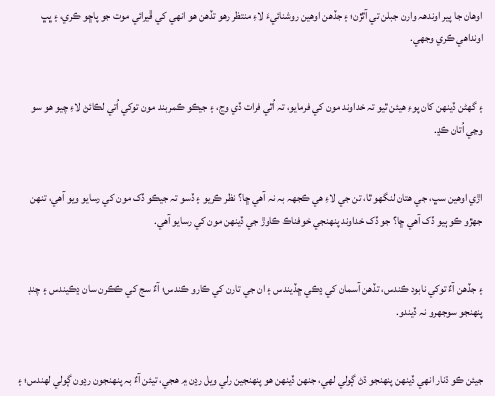اوهان جا پير اوندهہ وارن جبلن تي آٿڙن؛ ۽ جڏهن اوهين روشنائيءَ لاءِ منتظر رهو تڏهن هو انهي کي ڦيرائي موت جو پاڇو ڪري، ۽ ڀڀ اونداهي ڪري وجهي.


۽ گهڻن ڏينهن کان پوءِ هيئن ٿيو تہ خداوند مون کي فرمايو، تہ اُٿي فرات ڏي وڃ، ۽ جيڪو ڪمربند مون توکي اُتي لڪائڻ لاءِ چيو هو سو وڃي اُتان ڪڍ.


اڙي اوهين سڀ، جي هتان لنگهو ٿا، تن جي لاءِ هي ڪجهہ بہ نہ آهي ڇا؟ نظر ڪريو ۽ ڏسو تہ جيڪو ڏک مون کي رسايو ويو آهي، تنهن جهڙو ڪو ٻيو ڏک آهي ڇا؟ جو ڏک خداوند پنهنجي خوفناڪ ڪاوڙ جي ڏينهن مون کي رسايو آهي.


۽ جڏهن آءٌ توکي نابود ڪندس، تڏهن آسمان کي ڍڪي ڇڏيندس ۽ ان جي تارن کي ڪارو ڪندس؛ آءٌ سج کي ڪڪرن سان ڍڪيندس ۽ چنڊ پنهنجو سوجهرو نہ ڏيندو.


جيئن ڪو ڌنار انهي ڏينهن پنهنجو ڌڻ ڳولي لهي، جنهن ڏينهن هو پنهنجين رلي ويل رڍن ۾ هجي، تيئن آءٌ بہ پنهنجون رڍون ڳولي لهندس؛ ۽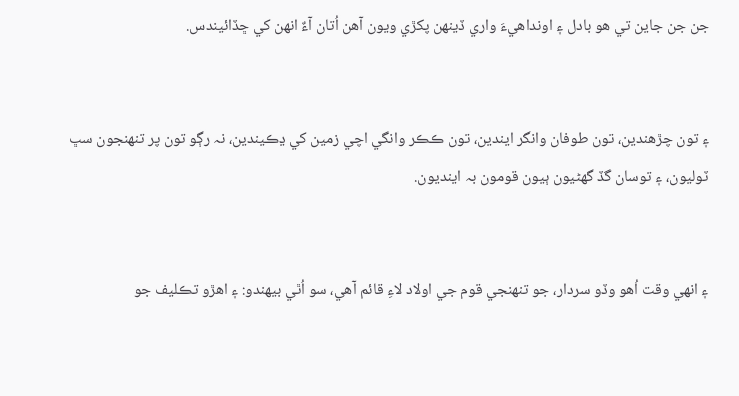جن جن جاين تي هو بادل ۽ اونداهيءَ واري ڏينهن پکڙي ويون آهن اُتان آءٌ انهن کي ڇڏائيندس.


۽ تون چڙهندين، تون طوفان وانگر ايندين، تون ڪڪر وانگي اچي زمين کي ڍڪيندين، نہ رڳو تون پر تنهنجون سڀ ٽوليون، ۽ توسان گڏ گهڻيون ٻيون قومون بہ اينديون.


۽ انهي وقت اُهو وڏو سردار، جو تنهنجي قوم جي اولاد لاءِ قائم آهي، سو اُٿي بيهندو: ۽ اهڙو تڪليف جو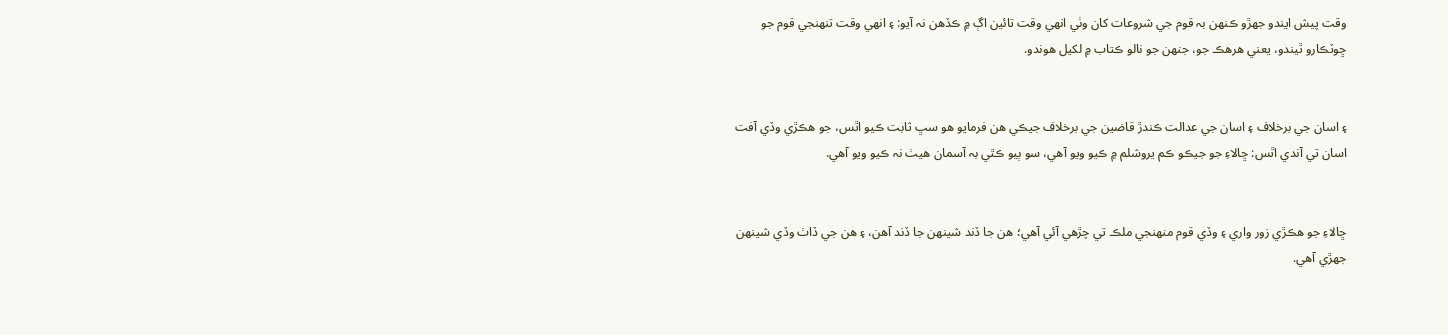وقت پيش ايندو جهڙو ڪنهن بہ قوم جي شروعات کان وٺي انهي وقت تائين اڳ ۾ ڪڏهن نہ آيو: ۽ انهي وقت تنهنجي قوم جو ڇوٽڪارو ٿيندو، يعني هرهڪ جو، جنهن جو نالو ڪتاب ۾ لکيل هوندو.


۽ اسان جي برخلاف ۽ اسان جي عدالت ڪندڙ قاضين جي برخلاف جيڪي هن فرمايو هو سڀ ثابت ڪيو اٿس، جو هڪڙي وڏي آفت اسان تي آندي اٿس: ڇالاءِ جو جيڪو ڪم يروشلم ۾ ڪيو ويو آهي، سو ٻيو ڪٿي بہ آسمان هيٺ نہ ڪيو ويو آهي.


ڇالاءِ جو هڪڙي زور واري ۽ وڏي قوم منهنجي ملڪ تي چڙهي آئي آهي؛ هن جا ڏند شينهن جا ڏند آهن، ۽ هن جي ڏاٺ وڏي شينهن جهڙي آهي.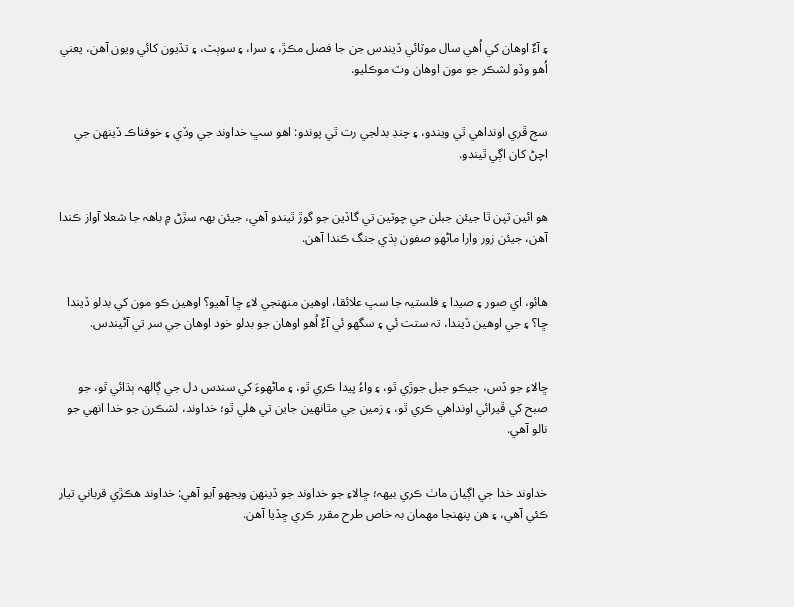۽ آءٌ اوهان کي اُهي سال موٽائي ڏيندس جن جا فصل مڪڙ، ۽ سرا، ۽ سوٻٽ، ۽ تڏيون کائي ويون آهن، يعني اُهو وڏو لشڪر جو مون اوهان وٽ موڪليو.


سج ڦري اونداهي ٿي ويندو، ۽ چنڊ بدلجي رت ٿي پوندو: اهو سڀ خداوند جي وڏي ۽ خوفناڪ ڏينهن جي اچڻ کان اڳي ٿيندو.


هو ائين ٽپن ٿا جيئن جبلن جي چوٽين تي گاڏين جو گوڙ ٿيندو آهي، جيئن بهہ سڙڻ ۾ باهہ جا شعلا آواز ڪندا آهن، جيئن زور وارا ماڻهو صفون ٻڌي جنگ ڪندا آهن.


هائو، اي صور ۽ صيدا ۽ فلستيہ جا سڀ علائقا، اوهين منهنجي لاءِ ڇا آهيو؟ اوهين ڪو مون کي بدلو ڏيندا ڇا؟ ۽ جي اوهين ڏيندا، تہ ستت ئي ۽ سگهو ئي آءٌ اُهو اوهان جو بدلو خود اوهان جي سر تي آڻيندس.


ڇالاءِ جو ڏس، جيڪو جبل جوڙي ٿو، ۽ واءُ پيدا ڪري ٿو، ۽ ماڻهوءَ کي سندس دل جي ڳالهہ ٻڌائي ٿو، جو صبح کي ڦيرائي اونداهي ڪري ٿو، ۽ زمين جي مٿانهين جاين تي هلي ٿو؛ خداوند، لشڪرن جو خدا انهي جو نالو آهي.


خداوند خدا جي اڳيان ماٺ ڪري بيهہ؛ ڇالاءِ جو خداوند جو ڏينهن ويجهو آيو آهي: خداوند هڪڙي قرباني تيار ڪئي آهي، ۽ هن پنهنجا مهمان بہ خاص طرح مقرر ڪري ڇڏيا آهن.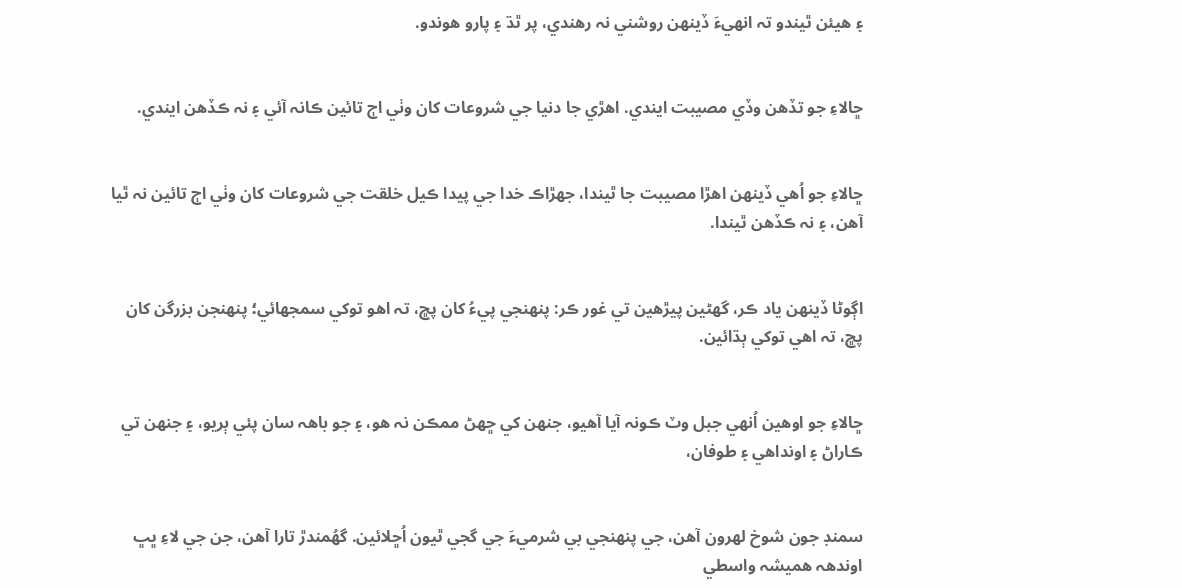۽ هيئن ٿيندو تہ انهيءَ ڏينهن روشني نہ رهندي، پر ٿڌ ۽ پارو هوندو.


ڇالاءِ جو تڏهن وڏي مصيبت ايندي. اهڙي جا دنيا جي شروعات کان وٺي اڄ تائين ڪانہ آئي ۽ نہ ڪڏهن ايندي.


ڇالاءِ جو اُهي ڏينهن اهڙا مصيبت جا ٿيندا، جهڙاڪ خدا جي پيدا ڪيل خلقت جي شروعات کان وٺي اڄ تائين نہ ٿيا آهن، ۽ نہ ڪڏهن ٿيندا.


اڳوڻا ڏينهن ياد ڪر، گهڻين پيڙهين تي غور ڪر: پنهنجي پيءُ کان پڇ، تہ اهو توکي سمجهائي؛ پنهنجن بزرگن کان پڇ، تہ اهي توکي ٻڌائين.


ڇالاءِ جو اوهين اُنهي جبل وٽ ڪونہ آيا آهيو، جنهن کي ڇهڻ ممڪن نہ هو، ۽ جو باهہ سان پئي ٻريو، ۽ جنهن تي ڪاراڻ ۽ اونداهي ۽ طوفان،


سمنڊ جون شوخ لهرون آهن، جي پنهنجي بي شرميءَ جي گجي ٿيون اُڇلائين. گهُمندڙ تارا آهن، جن جي لاءِ ڀڀ اوندهہ هميشہ واسطي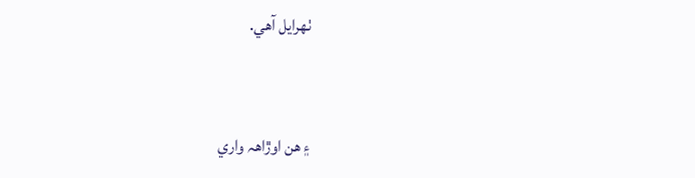ٺهرايل آهي.


۽ هن اوڙاهہ واري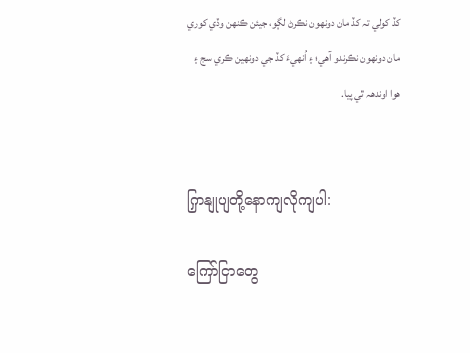کڏ کولي تہ کڏ مان دونهون نڪرڻ لڳو، جيئن ڪنهن وڏي کوري مان دونهون نڪرندو آهي؛ ۽ اُنهيءَ کڏ جي دونهين ڪري سج ۽ هوا اوندهہ ٿي پيا.


ကြှနျုပျတို့နောကျလိုကျပါ:

ကြော်ငြာတွေ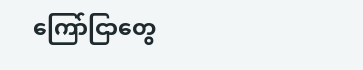ကြော်ငြာတွေ